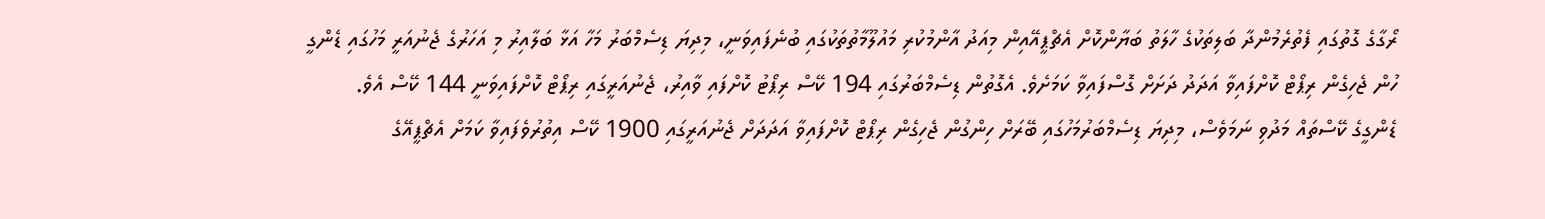ރޯގާގެ ގޮތުގައި ފެތުރެމުންދާ ބަލިތަކުގެ ހާލަތު ބަޔާންކޮށް އެޗްޕީއޭއިން މިއަދު އާންމުކުރި މައުލޫމާތުތަކުގައި ބުނެފައިވަނީ، މިދިޔަ ޑިސެމްބަރު މަހާ އަޅާ ބަލާއިރު މި އަހަރުގެ ޖެނުއަރީ މަހުގައި ޑެންގީ ހުން ޖެހިގެން ރިޕޯޓް ކޮށްފައިވާ އަދަދު ދަށަށް ގޮސްފައިވާ ކަމަށެވެ. އެގޮތުން ޑިސެމްބަރުގައި 194 ކޭސް ރިޕޯޓު ކޮށްފައި ވާއިރު، ޖެނުއަރީގައި ރިޕޯޓް ކޮށްފައިވަނީ 144 ކޭސް އެވެ.
ޑެންގީގެ ކޭސްތައް މަދުވި ނަމަވެސް، މިދިޔަ ޑިސެމްބަރުމަހުގައި ބޭރަށް ހިންގުން ޖެހިގެން ރިޕޯޓް ކޮށްފައިވާ އަދަދަށް ޖެނުއަރީގައި 1900 ކޭސް އިތުރުވެފައިވާ ކަމަށް އެޗްޕީއޭގެ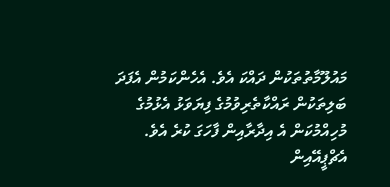މައުލޫމާތުތަކުން ދައްކަ އެވެ. އެހެންކަމުން އެފަދަ ބަލިތަކުން ރައްކާތެރިވުމުގެ ފިޔަވަޅު އެޅުމުގެ މުހިއްމުކަން އެ އިދާރާއިން ފާހަގަ ކުރެ އެވެ.
އެޗްޕީއޭއިން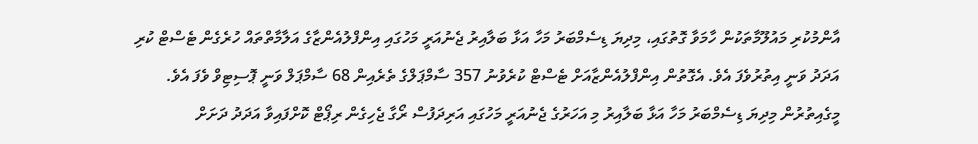އާންމުކުރި މައުލޫމާތަކުން ހާމަވާ ގޮތުގައި، މިދިޔަ ޑިސެމްބަރު މަހާ އަޅާ ބަލާއިރު ޖެނުއަރީ މަހުގައި އިންފްލުއެންޒާގެ އަލާމާތްތައް ހުރެގެން ޓެސްޓް ކުރި އަދަދު ވަނީ އިތުރުވެފަ އެވެ. އެގޮތުން އިންފްލުއެންޒާއަށް ޓެސްޓް ކުރެވުނު 357 ސާމްޕަލްގެ ތެރެއިން 68 ސާމްޕަލް ވަނީ ޕޮސިޓިވް ވެފަ އެވެ.
މީގެއިތުރުން މިދިޔަ ޑިސެމްބަރު މަހާ އަޅާ ބަލާއިރު މި އަހަރުގެ ޖެނުއަރީ މަހުގައި އަރިދަފުސް ރޯގާ ޖެހިގެން ރިޕޯޓް ކޮށްފައިވާ އަދަދު ދަށަށް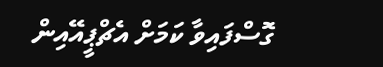ގޮސްފައިވާ ކަމަށް އެޗްޕީއޭއިން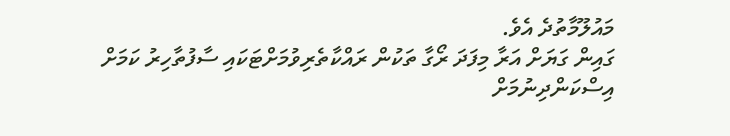މައުލޫމާތުދެ އެވެ.
ގައިން ގަޔަށް އަރާ މިފަދަ ރޯގާ ތަކުން ރައްކާތެރިވުމަށްޓަކައި ސާފުތާހިރު ކަމަށް އިސްކަންދިނުމަށް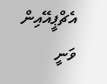އެޗްޕީއޭއިން ވަނީ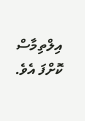އިލްތިމާސް ކޮށްފަ އެވެ.